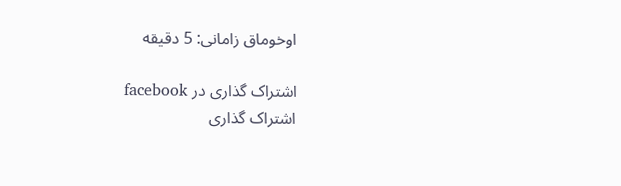اوخوماق زامانی: 5 دقیقه

اشتراک گذاری در facebook
اشتراک گذاری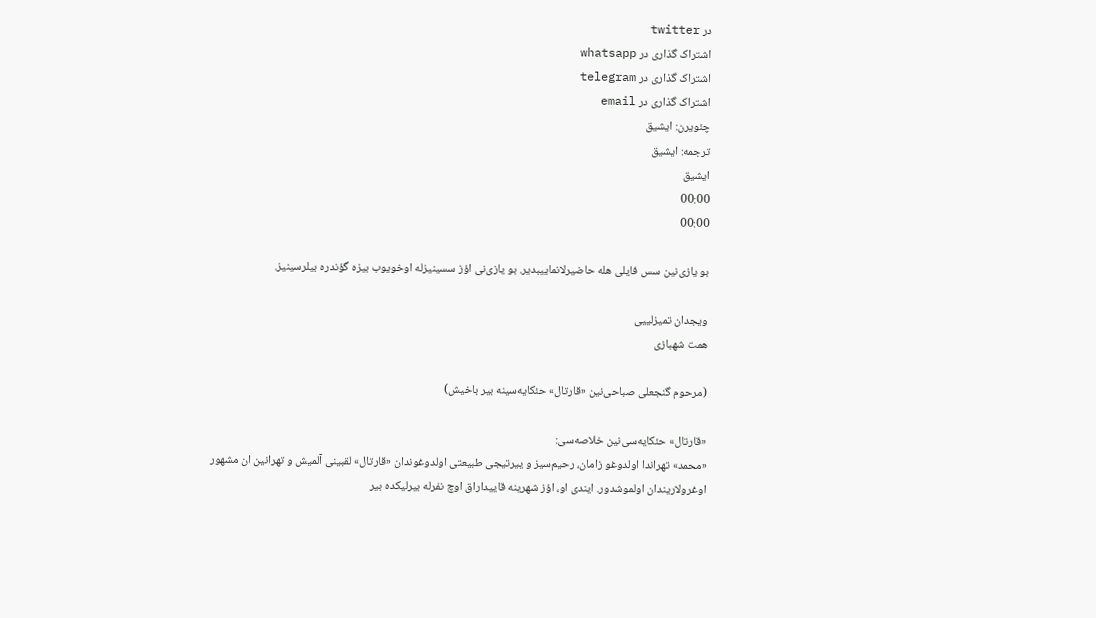در twitter
اشتراک گذاری در whatsapp
اشتراک گذاری در telegram
اشتراک گذاری در email
چئویرن: ایشیق
ترجمه: ایشیق
ایشیق
00:00
00:00

بو یازی‌نین سس فایلی هله حاضیرلانماییبدیر. بو یازی‌نی اؤز سسینیزله اوخویوب بیزه گؤندره بیلرسینیز.

ویجدان تمیزلییی
همت شهبازی

(مرحوم گنجعلی صباحی‌نین «قارتال» حئکایه‌سینه بیر باخیش)

«قارتال» حئکایه‌سی‌نین خلاصه‌سی:
«محمد» تهراندا اولدوغو زامان، رحیم‌سیز و ییرتیجی طبیعتی اولدوغوندان «قارتال» لقبینی آلمیش و تهرانین ان مشهور اوغرولاریندان اولموشدور. ایندی او، اؤز شهرینه قاییداراق اوچ نفرله بیرلیکده بیر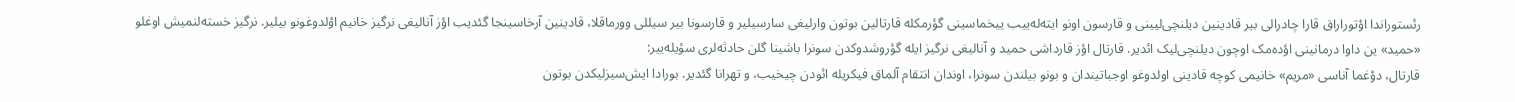رئستوراندا اوْتوراراق قارا چادرالی بیر قادینین دیلنچی‌لیینی و قارسون اونو ایته‌له‌ییب ییخماسینی گؤرمکله قارتالین بوتون وارلیغی سارسیلیر و قارسونا بیر سیللی وورماقلا، قادینین آرخاسینجا گئدیب اؤز آنالیغی نرگیز خانیم اوْلدوغونو بیلیر. نرگیز خسته‌لنمیش اوغلو «حمید» ین داوا درمانینی اؤده‌مک اوچون دیلنچی‌لیک ائدیر. قارتال اؤز قارداشی حمید و آنالیغی نرگیز ایله گؤروشدوکدن سونرا باشینا گلن حادثه‌لری سؤیله‌ییر:
قارتال، دوْغما آناسی «مریم» خانیمی کوچه قادینی اولدوغو اوجباتیندان و بونو بیلندن سونرا، اوندان انتقام آلماق فیکریله ائودن چیخیب، و تهرانا گئدیر. بورادا ایش‌سیز‌لیکدن بوتون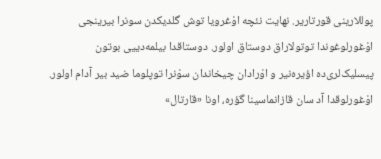پوللارینی قورتاریر. نهایت نئچه اوْغرویا توش گلدیکدن سونرا بیرینجی اوْغورلوغوندا توتولاراق دوستاق اولور. دوستاقدا بیلمه‌دییی بوتون پیسلیک‌لری‌ده اؤیره‌نیر و اوْرادان چیخاندان سوْنرا توپلوما ضید بیر آدام اولور. اوْغورلوقدا آد سان قازانماسینا گؤره، اونا «قارتال»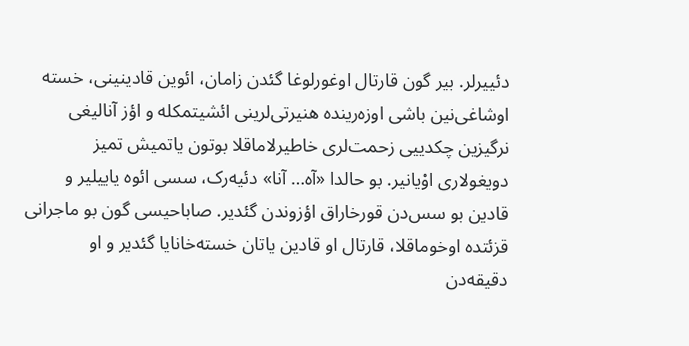دئییرلر. بیر گون قارتال اوغورلوغا گئدن زامان، ائوین قادینینی، خسته اوشاغی‌نین باشی اوزه‌رینده هنیرتی‌لرینی ائشیتمکله و اؤز آنالیغی نرگیزین چکدییی زحمت‌لری خاطیرلاماقلا بوتون یاتمیش تمیز دویغولاری اوْیانیر. بو حالدا «آه‌… آنا» دئیه‌رک، سسی ائوه یاییلیر و قادین بو سس‌دن قورخاراق اؤزوندن گئدیر. صاباحیسی گون بو ماجرانی قزئتده اوخوماقلا، قارتال او قادین یاتان خسته‌خانایا گئدیر و او دقیقه‌دن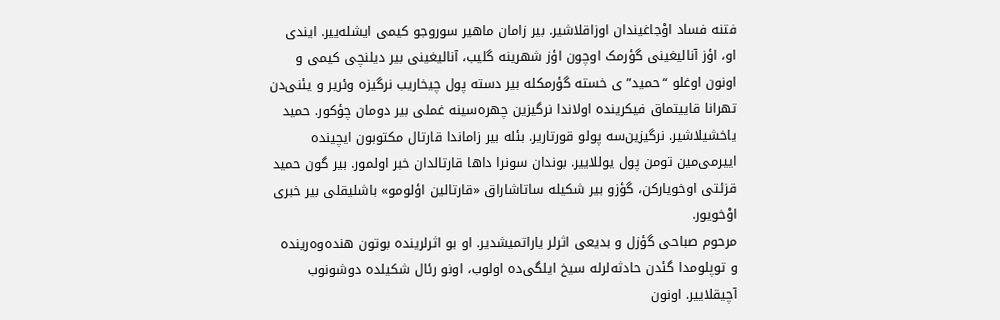فتنه فساد اوْجاغیندان اوزاقلاشیر. بیر زامان ماهیر سوروجو کیمی ایشله‌ییر. ایندی او، اؤز آنالیغینی گؤرمک اوچون اؤز شهرینه گلیب، آنالیغینی بیر دیلنچی کیمی و اونون اوغلو “حمید”ی خسته گؤرمکله بیر دسته پول چیخاریب نرگیزه وئریر و یئنی‌دن تهرانا قاییتماق فیکرینده اولاندا نرگیزین چهره‌سینه غملی بیر دومان چؤکور. حمید یاخشیلاشیر. نرگیزین‌سه پولو قورتاریر. بئله بیر زاماندا قارتال مکتوبون ایچینده اییرمی‌مین تومن پول یوللاییر. بوندان سونرا داها قارتالدان خبر اولمور. بیر گون حمید قزئتی اوخویارکن، گؤزو بیر شکیله ساتاشاراق «قارتالین اؤلومو» باشلیقلی بیر خبری اوْخویور.
مرحوم صباحی گؤز‌ل و بدیعی اثرلر یاراتمیشدیر. او بو اثرلرینده بوتون هنده‌وه‌رینده و توپلومدا گئدن حادثه‌لرله سیخ ایلگی‌ده اولوب، اونو رئال شکیلده دوشونوب آچیقلاییر. اونون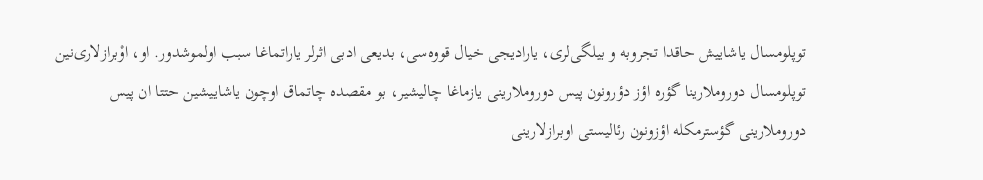توپلومسال یاشاییش حاقدا تجروبه و بیلگی‌لری، یارادیجی خیال قووه‌سی، بدیعی ادبی اثرلر یاراتماغا سبب اولموشدور. او، اوْبرازلاری‌نین توپلومسال دوروملارینا گؤره اؤز دؤرونون پیس دوروملارینی یازماغا چالیشیر، بو مقصده چاتماق اوچون یاشاییشین حتتا ان پیس دوروملارینی گؤسترمکله اؤزونون رئالیستی اوبرازلارینی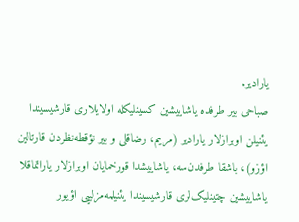یارادیر.
صباحی بیر طرفده یاشاییشین کسینلیکله اولایلاری قارشیسیندا یئنیلن اوبرازلار یارادیر (مریم، رضاقلی و بیر نؤقطه‌‌نظردن قارتالین اؤزو)، باشقا طرفدن‌سه، یاشاییشدا قورخمایان اوبرازلار یاراتماقلا یاشاییشین چتینلیک‌لری قارشیسیندا یئنیلمه‌مزلییی اؤیور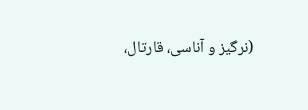(نرگیز و آناسی، قارتال،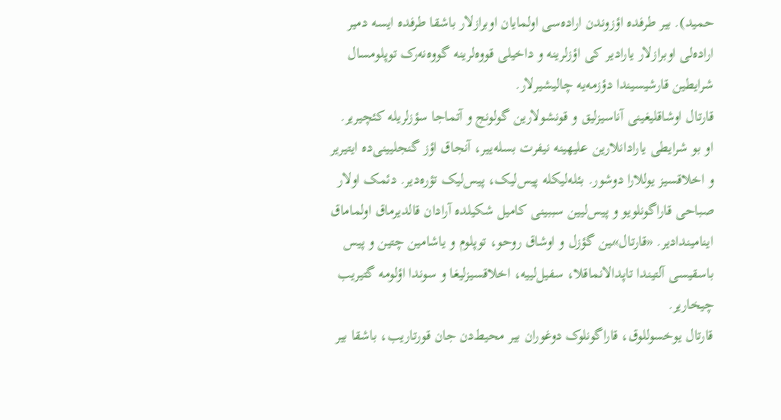حمید). بیر طرفده اؤزوندن اراده‌سی اولمایان اوبرازلار باشقا طرفده ایسه دمیر اراده‌لی اوبرازلار یارادیر کی اؤزلرینه و داخیلی قووه‌لرینه گووه‌نه‌رک توپلومسال شرایطین قارشیسیندا دؤزمه‌یه چالیشیرلار.
قارتال اوشاقلیغینی آناسیزلیق و قونشولارین گولونج و آتماجا سؤزلریله کئچیریر. او بو شرایطی یارادانلارین علیهینه نیفرت بسله‌ییر، آنجاق اؤز گنجلیینی‌ده ایتیریر و اخلاقسیز یوللارا دوشور. بئله‌لیکله پیس‌لیک، پیس‌لیک تؤره‌دیر. دئمک اولار صباحی قاراگونلویو و پیس‌لیین سببینی کامیل شکیلده آرادان قالدیرماق اولماماق اینامیندادیر. «قارتال»ـین گؤز‌ل و اوشاق روحو، توپلوم و یاشامین چتین و پیس باسقیسی آلتیندا تاپدالانماقلا، سفیل‌لییه، اخلاقسیزلیغا و سوندا اؤلومه گتیریب چیخاریر.
قارتال یوخسوللوق، قاراگونلوک دوغوران بیر محیط‌دن جان قورتاریب، باشقا بیر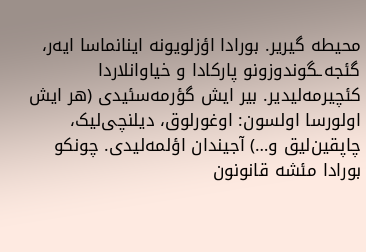محیطه گیریر. بورادا اؤزلویونه اینانماسا ایه‌ر، گئجه‌ـگوندوزونو پارکادا و خیاوانلاردا کئچیرمه‌لیدیر. بیر ایش گؤرمه‌سئیدی (هر ایش اولورسا اولسون: اوغورلوق، دیلنچی‌لیک، چاپقین‌‌لیق و‌…) آجیندان اؤلمه‌لیدی. چونکو بورادا مئشه قانونون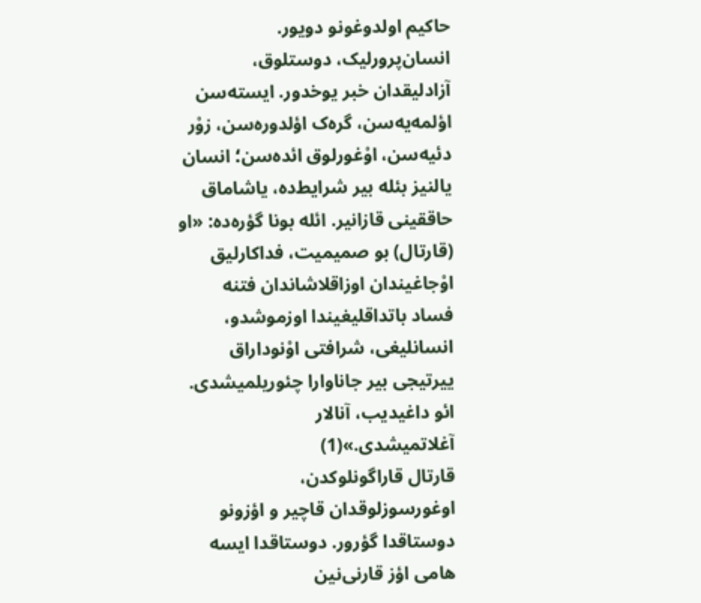حاکیم اولدوغونو دویور. انسان‌پرورلیک، دوستلوق، آزادلیقدان خبر یوخدور. ایسته‌سن اؤلمه‌یه‌سن، گره‌ک اؤلدوره‌سن، زوْر دئیه‌سن، اوْغورلوق ائده‌سن؛ انسان یالنیز بئله بیر شرایط‌ده، یاشاماق حاققینی قازانیر. ائله بونا گؤره‌ده: «او (قارتال) بو صمیمیت‌، فداکارلیق اوْجاغیندان اوزاقلاشاندان فتنه فساد باتداقلیغیندا اوزموشدو، انسانلیغی، شرافتی اوْنوداراق ییرتیجی بیر جاناوارا چئوریلمیشدی. ائو داغیدیب، آنالار آغلاتمیشدی.»(1)
قارتال قاراگونلوکدن، اوغورسوزلوقدان قاچیر و اؤزونو دوستاقدا گؤرور. دوستاقدا ایسه‌ هامی اؤز قارنی‌نین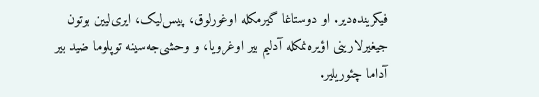فیکرینده‌دیر. او دوستاغا گیرمکله اوغورلوق، پیس‌لیک، ایری‌لیین بوتون جیغیرلارینی اؤیره‌نمکله آدلیم بیر اوغرویا، و وحشی‌جه‌سینه توپلوما ضید بیر آداما چئوریلیر.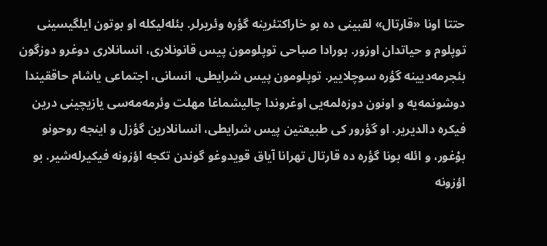حتتا اونا «قارتال» لقبینی‌ ده بو خاراکتئرینه گؤره وئریرلر. بئله‌لیکله او بوتون ایلگیسینی توپلوم و حیاتدان اوزور. بورادا صباحی توپلومون پیس قانونلاری، انسانلاری دوغرو دوزگون بئجرمه‌دیینه گؤره سوچلاییر. توپلومون پیس شرایطی، انسانی، اجتماعی یاشام حاققیندا دوشونمه‌یه و اونون دوزه‌لمه‌یی اوغروندا چالیشماغا مهلت وئرمه‌مه‌سی یازیچینی درین فیکره دالدیریر. او گؤرور کی طبیعتین پیس شرایطی، انسانلارین گؤز‌ل و اینجه روحونو بوْغور، و ائله بونا گؤره‌ ده قارتال تهرانا آیاق قویدوغو گوندن تکجه اؤزونه فیکیرله‌شیر. بو اؤزونه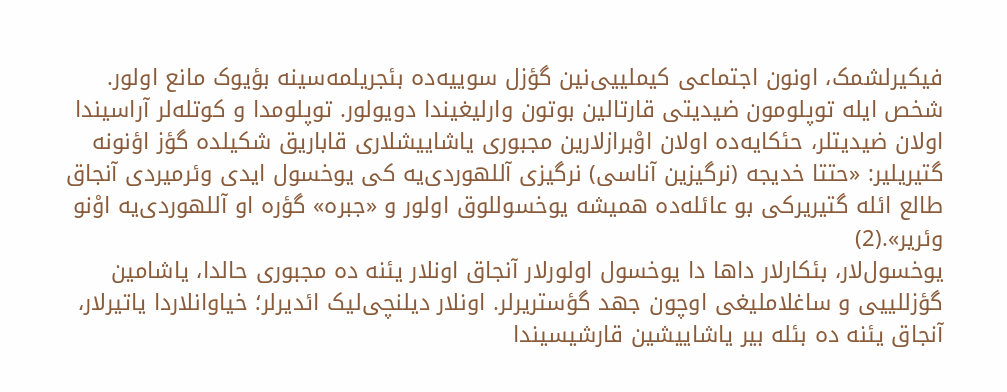فیکیرلشمک، اونون اجتماعی کیملییی‌نین گؤز‌ل سوییه‌ده بئجریلمه‌سینه بؤیوک مانع اولور. شخص ایله توپلومون ضیدیتی قارتالین بوتون وارلیغیندا دویولور. توپلومدا و کوتله‌لر آراسیندا اولان ضیدیتلر، حئکایه‌ده اولان اوْبرازلارین مجبوری یاشاییشلاری قاباریق شکیلده گؤز اؤنونه گتیریلیر: «حتتا خدیجه (نرگیزین آناسی) نرگیزی آللهوردی‌یه کی یوخسول ایدی وئرمیردی آنجاق طالع ائله گتیریرکی بو عائله‌ده همیشه یوخسوللوق اولور و «جبره» گؤره او آللهوردی‌یه اوْنو وئریر».(2)
یوخسول‌لار، بئکارلار داها دا یوخسول اولورلار آنجاق اونلار یئنه‌ ده مجبوری حالدا، یاشامین گؤز‌للییی و ساغلاملیغی اوچون جهد گؤستریرلر. اونلار دیلنچی‌لیک ائدیرلر؛ خیاوانلاردا یاتیرلار، آنجاق یئنه‌ ده بئله بیر یاشاییشین قارشیسیندا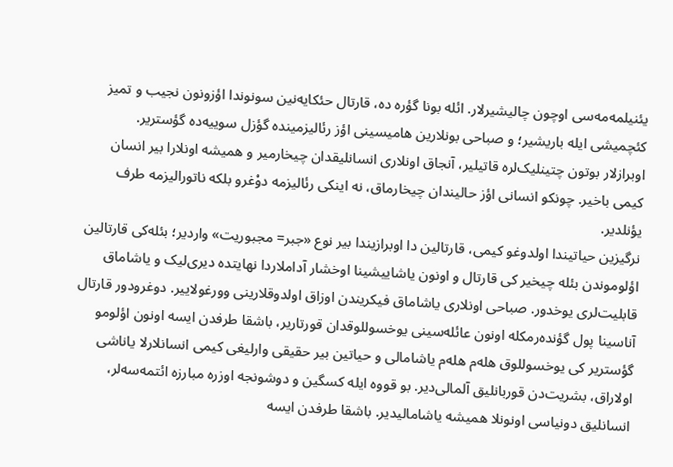یئنیلمه‌مه‌سی اوچون چالیشیرلار. ائله بونا گؤره‌ ده، قارتال حئکایه‌نین سونوندا اؤزونون نجیب و تمیز کئچمیشی‌ ایله باریشیر؛ و صباحی بونلارین هامیسینی اؤز رئالیز‌مینده گؤز‌ل سوییه‌ده گؤستریر.
اوبرازلار بوتون چتینلیک‌لره قاتیلیر، آنجاق اونلاری انسانلیقدان چیخارمیر و همیشه اونلارا بیر انسان کیمی باخیر. چونکو انسانی اؤز حالیندان چیخارماق، نه اینکی رئالیزمه دوْغرو بلکه ناتورالیزمه طرف یؤنلدیر.
نرگیزین حیاتیندا اولدوغو کیمی، قارتالین‌ دا اوبرازیندا بیر نوع «جبر‌= مجبوریت» واردیر؛ بئله‌کی قارتالین اؤلوموندن بئله چیخیر کی قارتال و اونون یاشاییشینا اوخشار آداملاردا نهایتده دیری‌لیک و یاشاماق قابلیت‌لری یوخدور. صباحی اونلاری یاشاماق فیکریندن اوزاق اولدوقلارینی وورغولاییر. دوغرودور قارتال آناسینا پول گؤنده‌ر‌مکله اونون عائله‌سینی یوخسوللوقدان قورتاریر، باشقا طرفدن ایسه اونون اؤلومو گؤستریر کی یوخسوللوق هله‌م هله‌م یاشامالی و حیاتین بیر حقیقی وارلیغی کیمی انسانلارلا یاناشی اولاراق، بشریت‌دن قوربانلیق آلمالی‌دیر. بو قووه ایله کسگین و دوشونجه‌ اوزره مبارزه‌ ائتمه‌سه‌لر، انسانلیق دونیاسی اونونلا همیشه یاشامالیدیر. باشقا طرفدن ایسه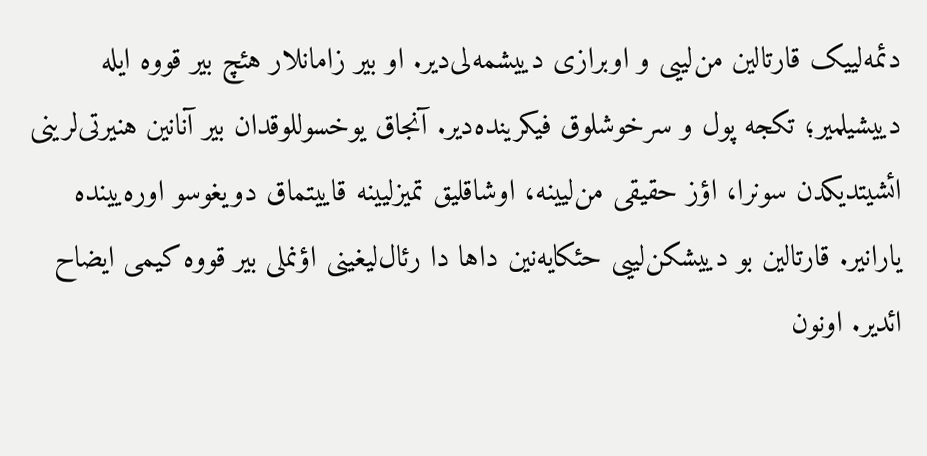دئمه‌لییک قارتالین من‌لییی و اوبرازی دییشمه‌لی‌دیر. او بیر زامانلار هئچ بیر قووه ایله دییشیلمیر؛ تکجه پول و سرخوشلوق فیکرینده‌دیر. آنجاق یوخسوللوقدان بیر آنانین هنیرتی‌لرینی ائشیتدیکدن سونرا، اؤز حقیقی من‌لیینه، اوشاقلیق تمیزلیینه قاییتماق دویغوسو اوره‌یینده یارانیر. قارتالین بو دییشکن‌لییی حئکایه‌نین داها دا رئال‌لیغینی اؤنملی بیر قووه کیمی ایضاح ائدیر. اونون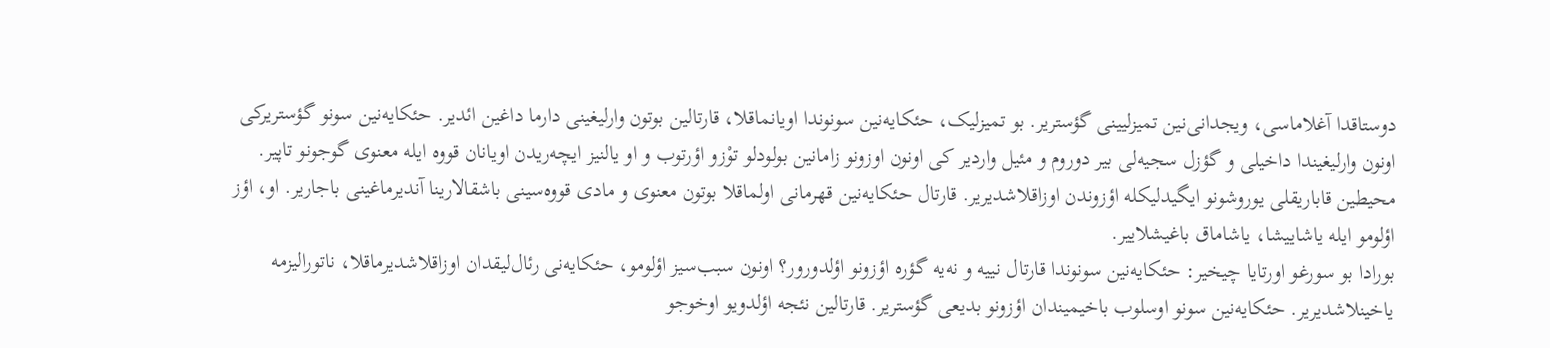دوستاقدا آغلاماسی، ویجدانی‌نین تمیزلیینی گؤستریر. بو تمیزلیک، حئکایه‌نین سونوندا اویانماقلا، قارتالین بوتون وارلیغینی دارما داغین ائدیر. حئکایه‌نین سونو گؤستریرکی اونون وارلیغیندا داخیلی و گؤز‌ل سجیه‌لی بیر دوروم و مئیل واردیر کی اونون اوزونو زامانین بولودلو توْزو اؤرتوب و او یالنیز ایچه‌ریدن اویانان قووه ایله معنوی گوجونو تاپیر. محیطین قاباریقلی یوروشونو ایگیدلیکله اؤزوندن اوزاقلاشدیریر. قارتال حئکایه‌نین قهرمانی اولماقلا بوتون معنوی و مادی قووه‌سینی باشقالارینا آندیرماغینی باجاریر. او، اؤز اؤلومو ایله یاشاییشا، یاشاماق باغیشلاییر.
بورادا بو سورغو اورتایا چیخیر: حئکایه‌نین سونوندا قارتال نییه و نه‌یه گؤره اؤزونو اؤلدورور؟ اونون سبب‌سیز اؤلومو، حئکایه‌نی رئال‌لیقدان اوزاقلاشدیرماقلا، ناتورالیزمه یاخینلاشدیریر. حئکایه‌نین سونو اوسلوب باخیمیندان اؤزونو بدیعی گؤستریر. قارتالین نئجه اؤلدویو اوخوجو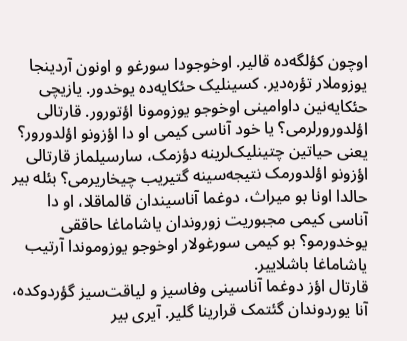اوچون کؤلگه‌ده قالیر. اوخوجودا سورغو و اونون آردینجا یوزوملار تؤره‌دیر. کسینلیک حئکایه‌ده یوخدور. یازیچی حئکایه‌نین داوامینی اوخوجو یوزومونا اؤتورور. قارتالی اؤلدورورلرمی؟ یا خود آناسی کیمی او دا اؤزونو اؤلدورور؟ یعنی حیاتین چتینلیک‌لرینه دؤزمک، سارسیلماز قارتالی اؤزونو اؤلدورمک نتیجه‌سینه گتیریب چیخاریرمی؟ بئله بیر حالدا اونا بو میراث، دوغما آناسیندان قالماقلا، او دا آناسی کیمی مجبوریت زوروندان یاشاماغا حاققی یوخدورمو؟ بو کیمی سورغولار اوخوجو یوزوموندا آرتیب یاشاماغا باشلاییر.
قارتال اؤز دوغما آناسینی وفاسیز و لیاقت‌سیز گؤردوکده، آنا یوردوندان گئتمک قرارینا گلیر. آیری بیر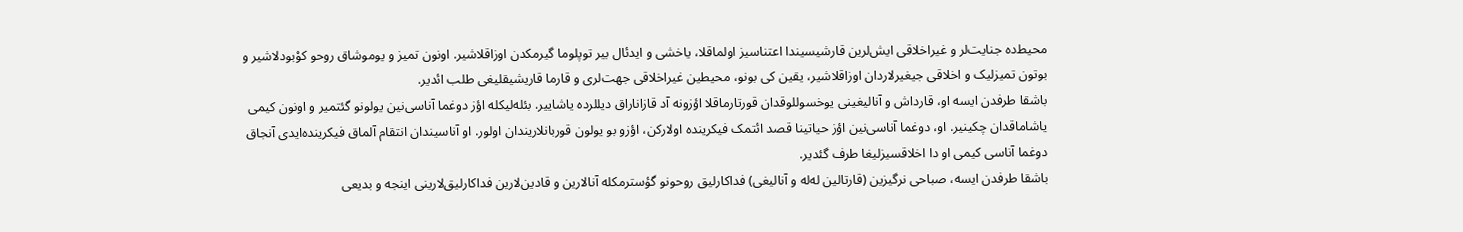محیط‌ده جنایت‌لر و غیراخلاقی ایش‌لرین قارشیسیندا اعتناسیز اولماقلا، یاخشی و ایدئال بیر توپلوما گیرمکدن‌ اوزاقلاشیر. اونون تمیز و یوموشاق روحو کوْبودلاشیر و بوتون تمیزلیک و اخلاقی جیغیرلاردان اوزاقلاشیر، یقین کی بونو، محیطین غیراخلاقی جهت‌لری و قارما قاریشیقلیغی طلب ائدیر.
باشقا طرفدن ایسه او، قارداش و آنالیغینی یوخسوللوقدان قورتارماقلا اؤزونه آد قازاناراق دیللرده یاشاییر. بئله‌لیکله اؤز دوغما آناسی‌نین یولونو گئتمیر و اونون کیمی یاشاماقدان چکینیر. او، دوغما آناسی‌نین اؤز حیاتینا قصد ائتمک فیکرینده اولارکن، اؤزو بو یولون قوربانلاریندان اولور. او آناسیندان انتقام آلماق فیکرینده‌ایدی آنجاق دوغما آناسی کیمی او دا اخلاقسیزلیغا طرف گئدیر.
باشقا طرفدن ایسه، صباحی نرگیزین (قارتالین له‌له و آنالیغی) فداکارلیق روحونو گؤسترمکله آنالارین و قادین‌لارین فداکارلیق‌لارینی اینجه و بدیعی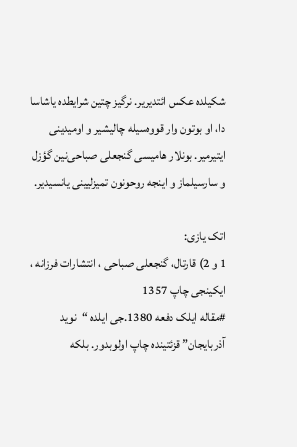شکیلده عکس ائتدیریر. نرگیز چتین شرایطده یاشاسا دا، او بوتون وار قووه‌سیله چالیشیر و اومیدینی ایتیرمیر. بونلار هامیسی گنجعلی صباحی‌نین گؤز‌ل و سارسیلماز و اینجه روحونون تمیزلیینی یانسیدیر.

اتک یازی:
1 و 2) قارتال، گنجعلی صباحی ، انتشارات فرزانه ، ایکینجی چاپ 1357
#مقاله ایلک دفعه 1380.جی ایلده “نوید آذربایجان” قزئتینده چاپ اولوبدور. بلکه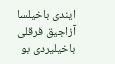ایندی باخیلسا آزاجیق فرقلی باخیلیردی بو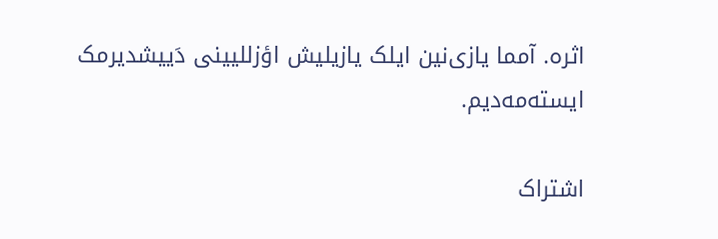اثره. آمما یازی‌نین ایلک یازیلیش اؤزللیینی دَییشدیرمک ایسته‌مه‌دیم.

اشتراک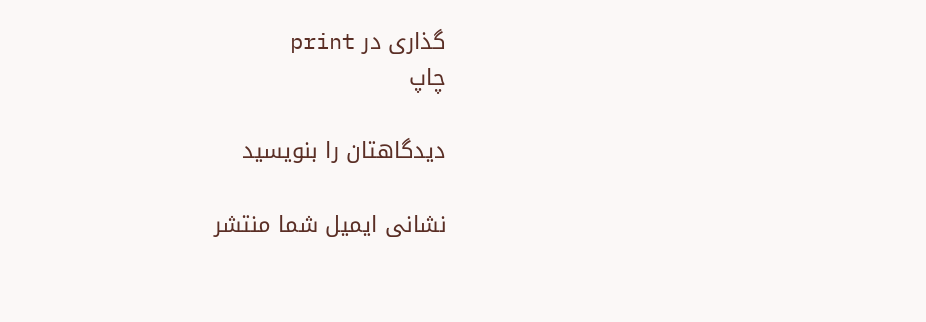گذاری در print
چاپ

دیدگاهتان را بنویسید

نشانی ایمیل شما منتشر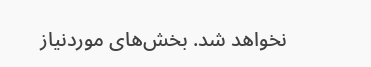نخواهد شد. بخش‌های موردنیاز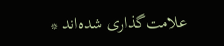علامت‌گذاری شده‌اند *